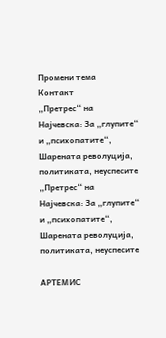Промени тема
Контакт
„Претрес“ на Најчевска: За „глупите“ и „психопатите“, Шарената револуција, политиката, неуспесите
„Претрес“ на Најчевска: За „глупите“ и „психопатите“, Шарената револуција, политиката, неуспесите

АРТЕМИС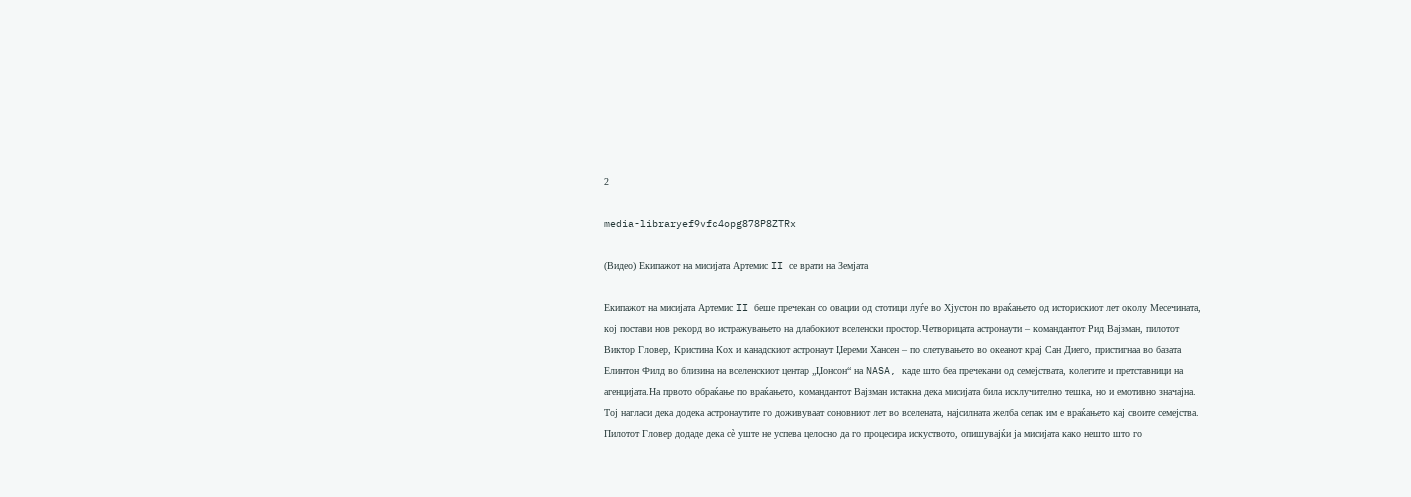2

media-libraryef9vfc4opg878P8ZTRx

(Видео) Екипажот на мисијата Артемис II се врати на Земјата

Екипажот на мисијата Артемис II беше пречекан со овации од стотици луѓе во Хјустон по враќањето од историскиот лет околу Месечината, кој постави нов рекорд во истражувањето на длабокиот вселенски простор.Четворицата астронаути – командантот Рид Вајзман, пилотот Виктор Гловер, Кристина Кох и канадскиот астронаут Џереми Хансен – по слетувањето во океанот крај Сан Диего, пристигнаа во базата Елинтон Филд во близина на вселенскиот центар „Џонсон“ на NASA, каде што беа пречекани од семејствата, колегите и претставници на агенцијата.На првото обраќање по враќањето, командантот Вајзман истакна дека мисијата била исклучително тешка, но и емотивно значајна. Тој нагласи дека додека астронаутите го доживуваат соновниот лет во вселената, најсилната желба сепак им е враќањето кај своите семејства. Пилотот Гловер додаде дека сè уште не успева целосно да го процесира искуството, опишувајќи ја мисијата како нешто што го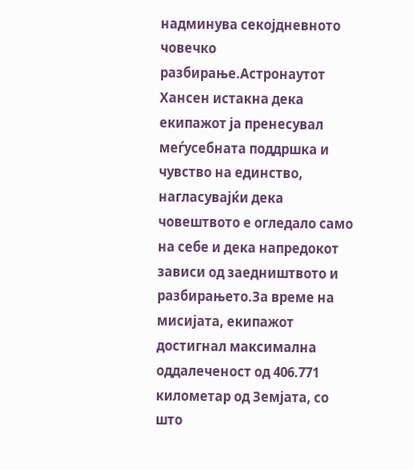надминува секојдневното човечко разбирање.Астронаутот Хансен истакна дека екипажот ја пренесувал меѓусебната поддршка и чувство на единство, нагласувајќи дека човештвото е огледало само на себе и дека напредокот зависи од заедништвото и разбирањето.За време на мисијата, екипажот достигнал максимална оддалеченост од 406.771 километар од Земјата, со што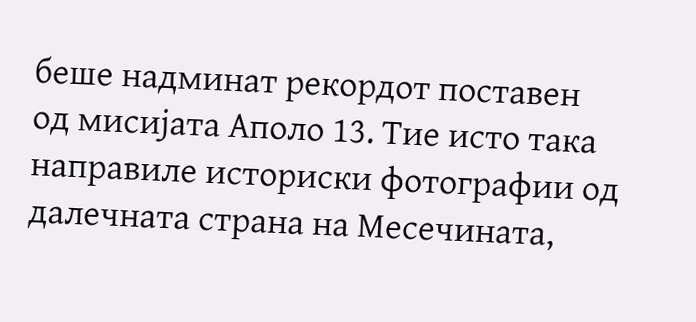беше надминат рекордот поставен од мисијата Аполо 13. Тие исто така направиле историски фотографии од далечната страна на Месечината,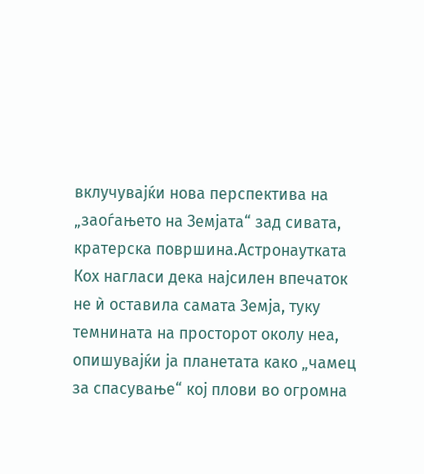вклучувајќи нова перспектива на „заоѓањето на Земјата“ зад сивата, кратерска површина.Астронаутката Кох нагласи дека најсилен впечаток не ѝ оставила самата Земја, туку темнината на просторот околу неа, опишувајќи ја планетата како „чамец за спасување“ кој плови во огромна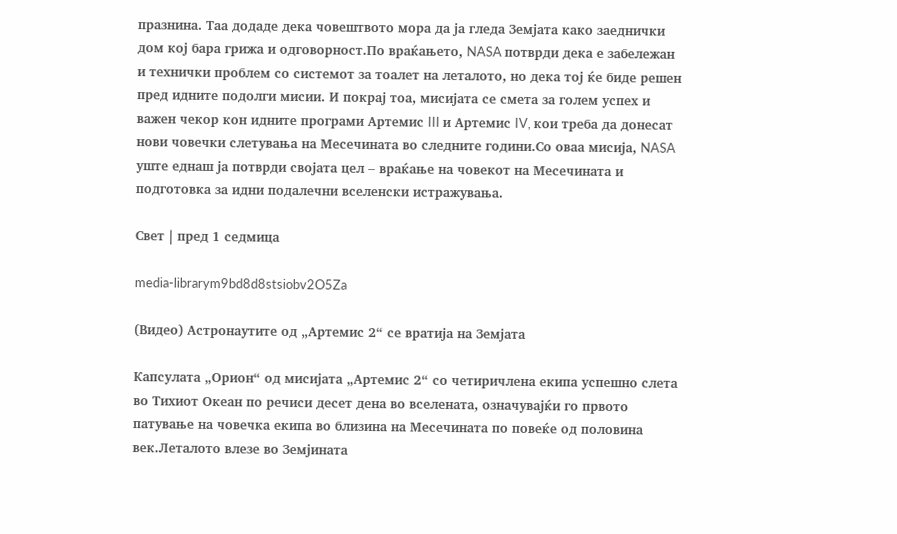празнина. Таа додаде дека човештвото мора да ја гледа Земјата како заеднички дом кој бара грижа и одговорност.По враќањето, NASA потврди дека е забележан и технички проблем со системот за тоалет на леталото, но дека тој ќе биде решен пред идните подолги мисии. И покрај тоа, мисијата се смета за голем успех и важен чекор кон идните програми Артемис III и Артемис IV, кои треба да донесат нови човечки слетувања на Месечината во следните години.Со оваа мисија, NASA уште еднаш ја потврди својата цел – враќање на човекот на Месечината и подготовка за идни подалечни вселенски истражувања.

Свет | пред 1 седмица

media-librarym9bd8d8stsiobv2O5Za

(Видео) Астронаутите од „Артемис 2“ се вратија на Земјата

Капсулата „Орион“ од мисијата „Артемис 2“ со четиричлена екипа успешно слета во Тихиот Океан по речиси десет дена во вселената, означувајќи го првото патување на човечка екипа во близина на Месечината по повеќе од половина век.Леталото влезе во Земјината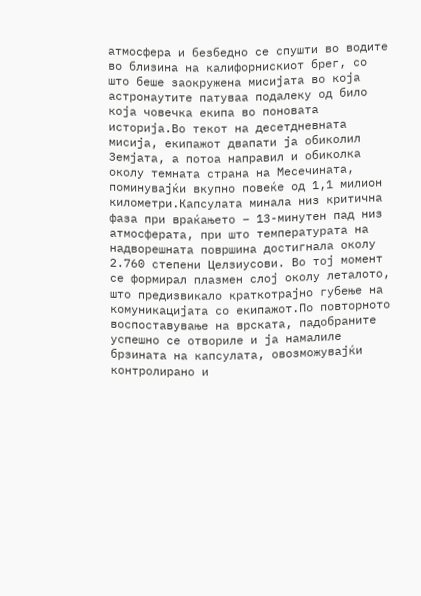атмосфера и безбедно се спушти во водите во близина на калифорнискиот брег, со што беше заокружена мисијата во која астронаутите патуваа подалеку од било која човечка екипа во поновата историја.Во текот на десетдневната мисија, екипажот двапати ја обиколил Земјата, а потоа направил и обиколка околу темната страна на Месечината, поминувајќи вкупно повеќе од 1,1 милион километри.Капсулата минала низ критична фаза при враќањето – 13-минутен пад низ атмосферата, при што температурата на надворешната површина достигнала околу 2.760 степени Целзиусови. Во тој момент се формирал плазмен слој околу леталото, што предизвикало краткотрајно губење на комуникацијата со екипажот.По повторното воспоставување на врската, падобраните успешно се отвориле и ја намалиле брзината на капсулата, овозможувајќи контролирано и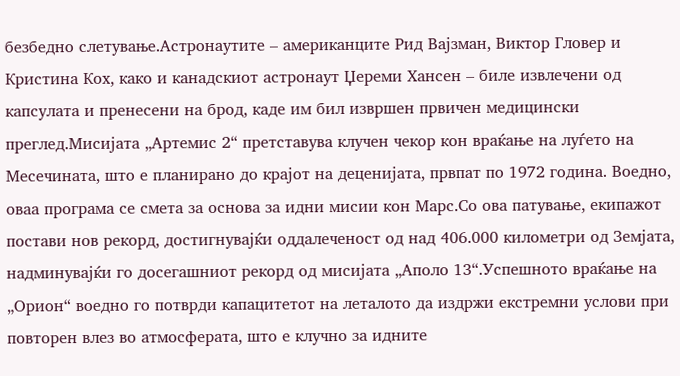безбедно слетување.Астронаутите – американците Рид Вајзман, Виктор Гловер и Кристина Кох, како и канадскиот астронаут Џереми Хансен – биле извлечени од капсулата и пренесени на брод, каде им бил извршен првичен медицински преглед.Мисијата „Артемис 2“ претставува клучен чекор кон враќање на луѓето на Месечината, што е планирано до крајот на деценијата, првпат по 1972 година. Воедно, оваа програма се смета за основа за идни мисии кон Марс.Со ова патување, екипажот постави нов рекорд, достигнувајќи оддалеченост од над 406.000 километри од Земјата, надминувајќи го досегашниот рекорд од мисијата „Аполо 13“.Успешното враќање на „Орион“ воедно го потврди капацитетот на леталото да издржи екстремни услови при повторен влез во атмосферата, што е клучно за идните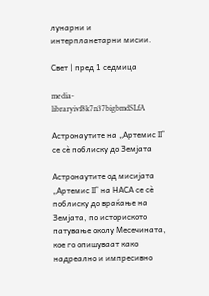лунарни и интерпланетарни мисии.

Свет | пред 1 седмица

media-libraryivf8k7n37bigbmdSLfA

Aстронаутите на „Артемис II“ се сè поблиску до Земјата

Астронаутите од мисијата „Артемис II“ на НАСА се сѐ поблиску до враќање на Земјата, по историското патување околу Месечината, кое го опишуваат како надреално и импресивно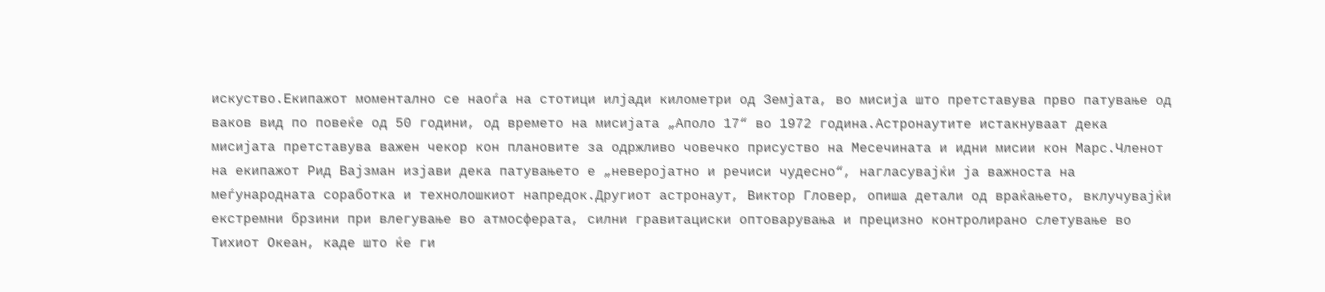искуство.Екипажот моментално се наоѓа на стотици илјади километри од Земјата, во мисија што претставува прво патување од ваков вид по повеќе од 50 години, од времето на мисијата „Аполо 17“ во 1972 година.Астронаутите истакнуваат дека мисијата претставува важен чекор кон плановите за одржливо човечко присуство на Месечината и идни мисии кон Марс.Членот на екипажот Рид Вајзман изјави дека патувањето е „неверојатно и речиси чудесно“, нагласувајќи ја важноста на меѓународната соработка и технолошкиот напредок.Другиот астронаут, Виктор Гловер, опиша детали од враќањето, вклучувајќи екстремни брзини при влегување во атмосферата, силни гравитациски оптоварувања и прецизно контролирано слетување во Тихиот Океан, каде што ќе ги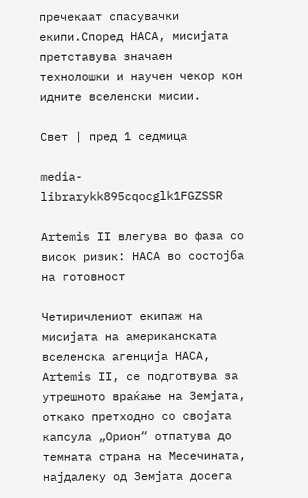пречекаат спасувачки екипи.Според НАСА, мисијата претставува значаен технолошки и научен чекор кон идните вселенски мисии.

Свет | пред 1 седмица

media-librarykk895cqocglk1FGZSSR

Artemis II влегува во фаза со висок ризик: НАСА во состојба на готовност

Четиричлениот екипаж на мисијата на американската вселенска агенција НАСА, Artemis II, се подготвува за утрешното враќање на Земјата, откако претходно со својата капсула „Орион“ отпатува до темната страна на Месечината, најдалеку од Земјата досега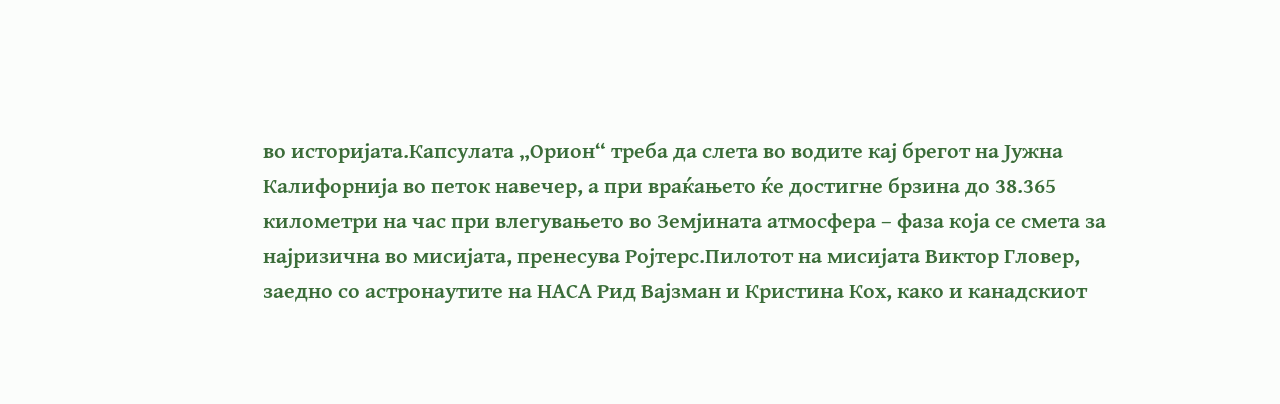во историјата.Капсулата „Орион“ треба да слета во водите кај брегот на Јужна Калифорнија во петок навечер, а при враќањето ќе достигне брзина до 38.365 километри на час при влегувањето во Земјината атмосфера – фаза која се смета за најризична во мисијата, пренесува Ројтерс.Пилотот на мисијата Виктор Гловер, заедно со астронаутите на НАСА Рид Вајзман и Кристина Кох, како и канадскиот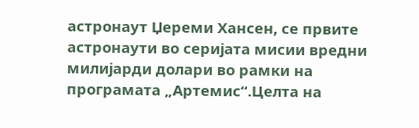астронаут Џереми Хансен, се првите астронаути во серијата мисии вредни милијарди долари во рамки на програмата „Артемис“.Целта на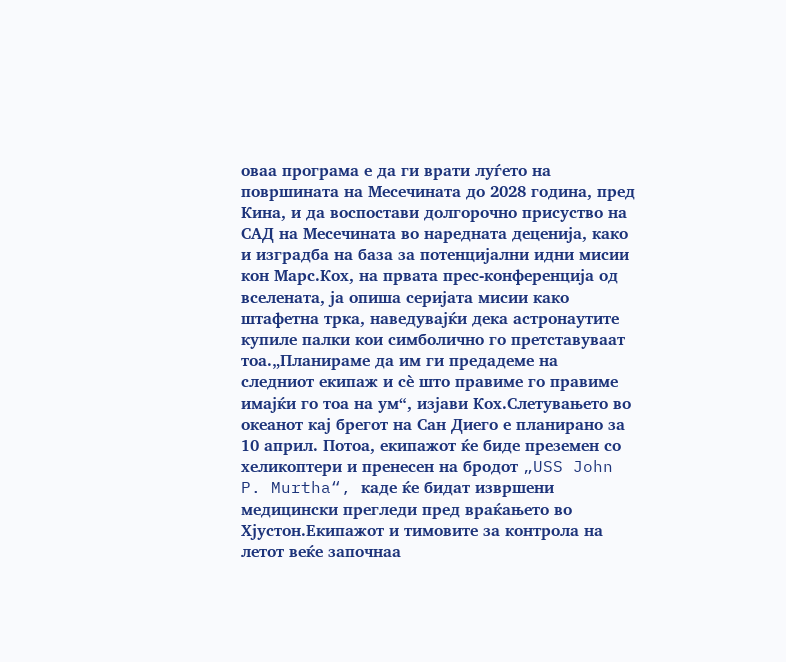оваа програма е да ги врати луѓето на површината на Месечината до 2028 година, пред Кина, и да воспостави долгорочно присуство на САД на Месечината во наредната деценија, како и изградба на база за потенцијални идни мисии кон Марс.Кох, на првата прес-конференција од вселената, ја опиша серијата мисии како штафетна трка, наведувајќи дека астронаутите купиле палки кои симболично го претставуваат тоа.„Планираме да им ги предадеме на следниот екипаж и сè што правиме го правиме имајќи го тоа на ум“, изјави Кох.Слетувањето во океанот кај брегот на Сан Диего е планирано за 10 април. Потоа, екипажот ќе биде преземен со хеликоптери и пренесен на бродот „USS John P. Murtha“, каде ќе бидат извршени медицински прегледи пред враќањето во Хјустон.Екипажот и тимовите за контрола на летот веќе започнаа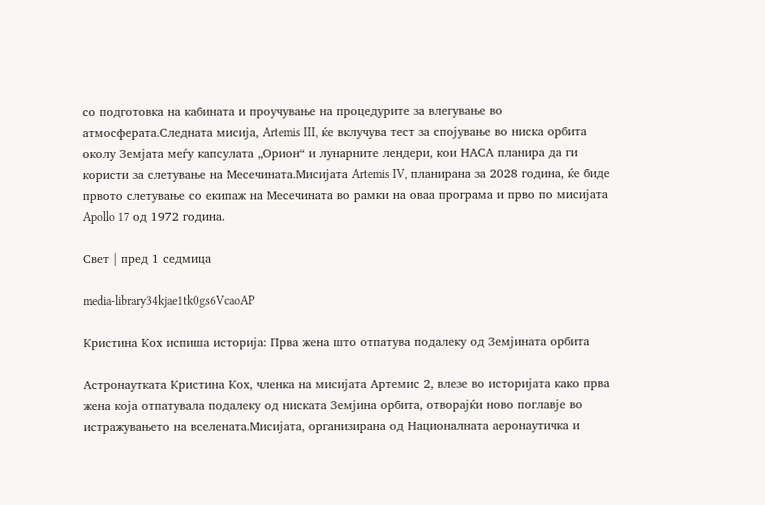со подготовка на кабината и проучување на процедурите за влегување во атмосферата.Следната мисија, Artemis III, ќе вклучува тест за спојување во ниска орбита околу Земјата меѓу капсулата „Орион“ и лунарните лендери, кои НАСА планира да ги користи за слетување на Месечината.Мисијата Artemis IV, планирана за 2028 година, ќе биде првото слетување со екипаж на Месечината во рамки на оваа програма и прво по мисијата Apollo 17 од 1972 година.

Свет | пред 1 седмица

media-library34kjae1tk0gs6VcaoAP

Кристина Кох испиша историја: Прва жена што отпатува подалеку од Земјината орбита

Астронаутката Кристина Кох, членка на мисијата Артемис 2, влезе во историјата како прва жена која отпатувала подалеку од ниската Земјина орбита, отворајќи ново поглавје во истражувањето на вселената.Мисијата, организирана од Националната аеронаутичка и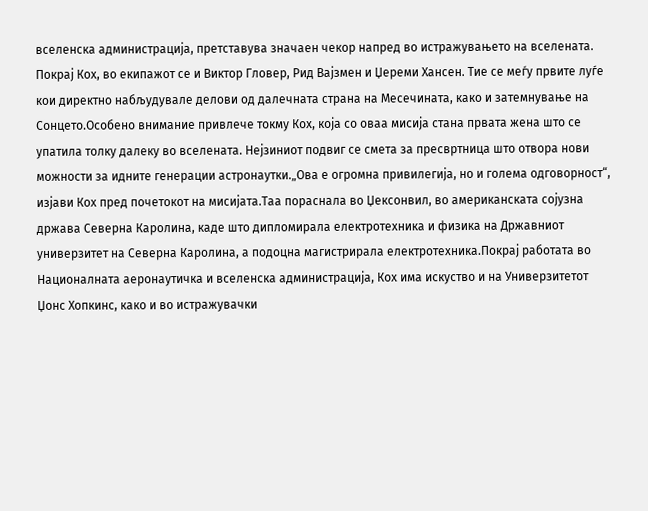вселенска администрација, претставува значаен чекор напред во истражувањето на вселената. Покрај Кох, во екипажот се и Виктор Гловер, Рид Вајзмен и Џереми Хансен. Тие се меѓу првите луѓе кои директно набљудувале делови од далечната страна на Месечината, како и затемнување на Сонцето.Особено внимание привлече токму Кох, која со оваа мисија стана првата жена што се упатила толку далеку во вселената. Нејзиниот подвиг се смета за пресвртница што отвора нови можности за идните генерации астронаутки.„Ова е огромна привилегија, но и голема одговорност“, изјави Кох пред почетокот на мисијата.Таа пораснала во Џексонвил, во американската сојузна држава Северна Каролина, каде што дипломирала електротехника и физика на Државниот универзитет на Северна Каролина, а подоцна магистрирала електротехника.Покрај работата во Националната аеронаутичка и вселенска администрација, Кох има искуство и на Универзитетот Џонс Хопкинс, како и во истражувачки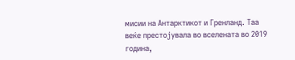мисии на Антарктикот и Гренланд. Таа веќе престојувала во вселената во 2019 година,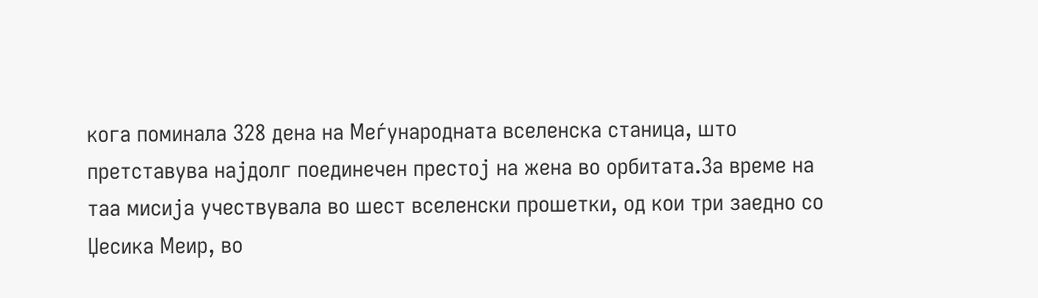кога поминала 328 дена на Меѓународната вселенска станица, што претставува најдолг поединечен престој на жена во орбитата.За време на таа мисија учествувала во шест вселенски прошетки, од кои три заедно со Џесика Меир, во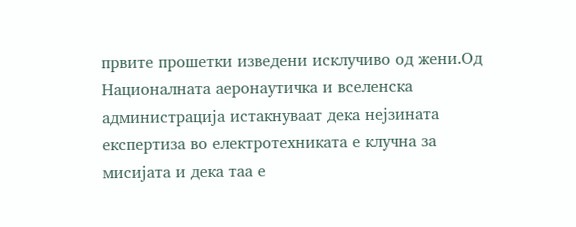првите прошетки изведени исклучиво од жени.Од Националната аеронаутичка и вселенска администрација истакнуваат дека нејзината експертиза во електротехниката е клучна за мисијата и дека таа е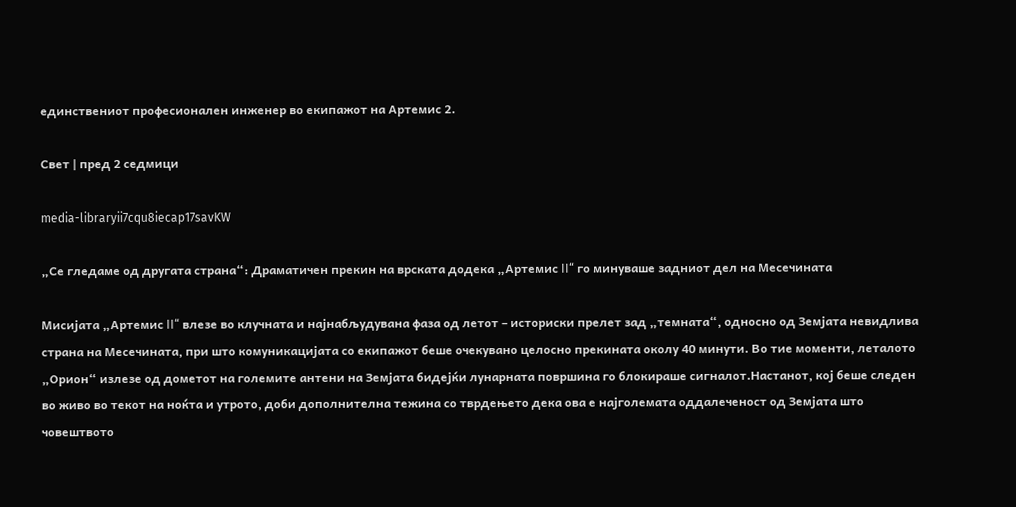единствениот професионален инженер во екипажот на Артемис 2.

Свет | пред 2 седмици

media-libraryii7cqu8iecap17savKW

„Се гледаме од другата страна“: Драматичен прекин на врската додека „Артемис II“ го минуваше задниот дел на Месечината

Мисијата „Артемис II“ влезе во клучната и најнабљудувана фаза од летот – историски прелет зад „темната“, односно од Земјата невидлива страна на Месечината, при што комуникацијата со екипажот беше очекувано целосно прекината околу 40 минути. Во тие моменти, леталото „Орион“ излезе од дометот на големите антени на Земјата бидејќи лунарната површина го блокираше сигналот.Настанот, кој беше следен во живо во текот на ноќта и утрото, доби дополнителна тежина со тврдењето дека ова е најголемата оддалеченост од Земјата што човештвото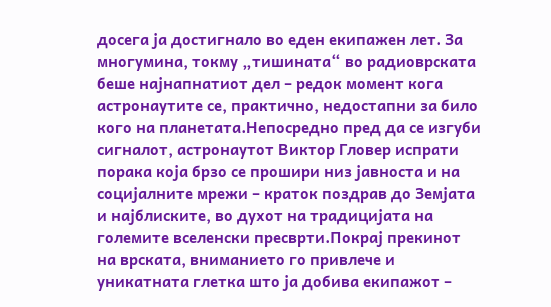досега ја достигнало во еден екипажен лет. За многумина, токму „тишината“ во радиоврската беше најнапнатиот дел – редок момент кога астронаутите се, практично, недостапни за било кого на планетата.Непосредно пред да се изгуби сигналот, астронаутот Виктор Гловер испрати порака која брзо се прошири низ јавноста и на социјалните мрежи – краток поздрав до Земјата и најблиските, во духот на традицијата на големите вселенски пресврти.Покрај прекинот на врската, вниманието го привлече и уникатната глетка што ја добива екипажот –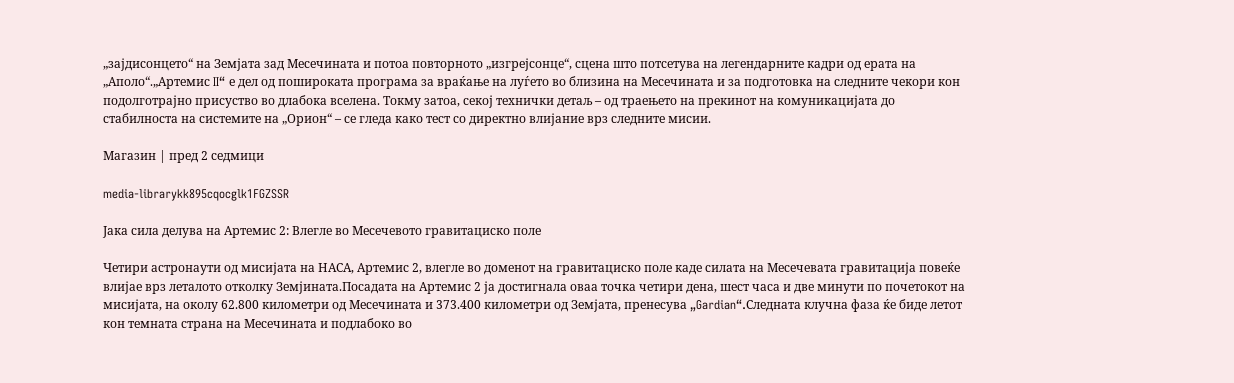„зајдисонцето“ на Земјата зад Месечината и потоа повторното „изгрејсонце“, сцена што потсетува на легендарните кадри од ерата на „Аполо“.„Артемис II“ е дел од пошироката програма за враќање на луѓето во близина на Месечината и за подготовка на следните чекори кон подолготрајно присуство во длабока вселена. Токму затоа, секој технички детаљ – од траењето на прекинот на комуникацијата до стабилноста на системите на „Орион“ – се гледа како тест со директно влијание врз следните мисии.

Магазин | пред 2 седмици

media-librarykk895cqocglk1FGZSSR

Јака сила делува на Артемис 2: Влегле во Месечевото гравитациско поле

Четири астронаути од мисијата на НАСА, Артемис 2, влегле во доменот на гравитациско поле каде силата на Месечевата гравитација повеќе влијае врз леталото отколку Земјината.Посадата на Артемис 2 ја достигнала оваа точка четири дена, шест часа и две минути по почетокот на мисијата, на околу 62.800 километри од Месечината и 373.400 километри од Земјата, пренесува „Gardian“.Следната клучна фаза ќе биде летот кон темната страна на Месечината и подлабоко во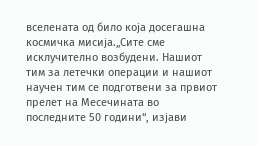вселената од било која досегашна космичка мисија.„Сите сме исклучително возбудени. Нашиот тим за летечки операции и нашиот научен тим се подготвени за првиот прелет на Месечината во последните 50 години“, изјави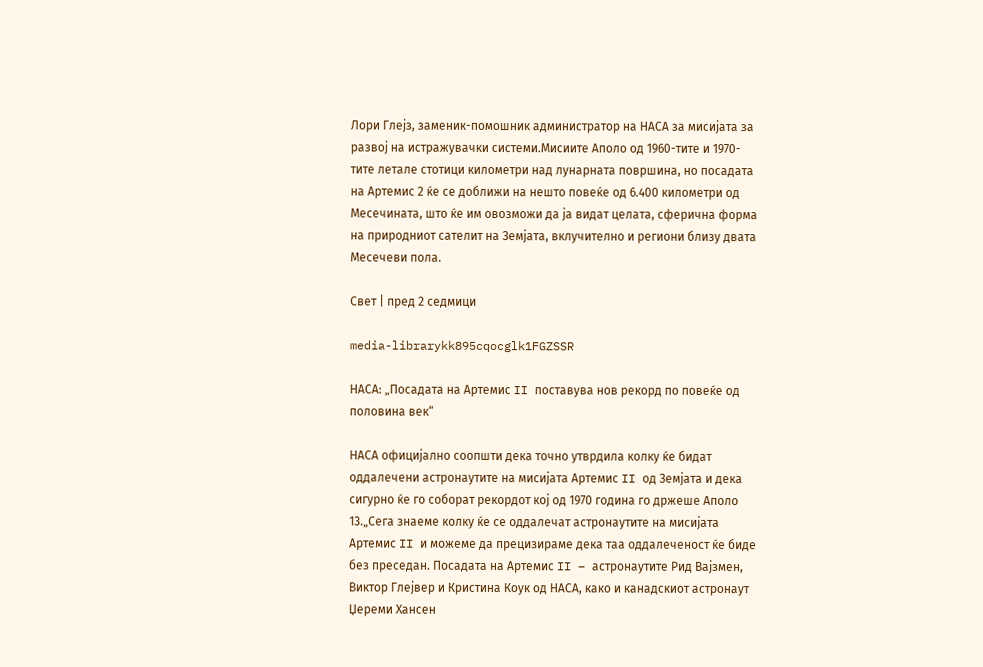Лори Глејз, заменик-помошник администратор на НАСА за мисијата за развој на истражувачки системи.Мисиите Аполо од 1960-тите и 1970-тите летале стотици километри над лунарната површина, но посадата на Артемис 2 ќе се доближи на нешто повеќе од 6.400 километри од Месечината, што ќе им овозможи да ја видат целата, сферична форма на природниот сателит на Земјата, вклучително и региони близу двата Месечеви пола.

Свет | пред 2 седмици

media-librarykk895cqocglk1FGZSSR

НАСА: „Посадата на Артемис II поставува нов рекорд по повеќе од половина век“

НАСА официјално соопшти дека точно утврдила колку ќе бидат оддалечени астронаутите на мисијата Артемис II од Земјата и дека сигурно ќе го соборат рекордот кој од 1970 година го држеше Аполо 13.„Сега знаеме колку ќе се оддалечат астронаутите на мисијата Артемис II и можеме да прецизираме дека таа оддалеченост ќе биде без преседан. Посадата на Артемис II – астронаутите Рид Вајзмен, Виктор Глејвер и Кристина Коук од НАСА, како и канадскиот астронаут Џереми Хансен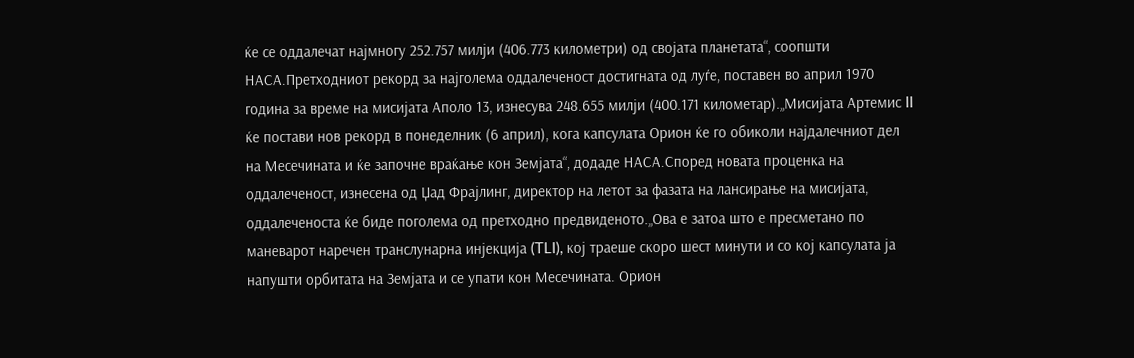ќе се оддалечат најмногу 252.757 милји (406.773 километри) од својата планетата“, соопшти НАСА.Претходниот рекорд за најголема оддалеченост достигната од луѓе, поставен во април 1970 година за време на мисијата Аполо 13, изнесува 248.655 милји (400.171 километар).„Мисијата Артемис II ќе постави нов рекорд в понеделник (6 април), кога капсулата Орион ќе го обиколи најдалечниот дел на Месечината и ќе започне враќање кон Земјата“, додаде НАСА.Според новата проценка на оддалеченост, изнесена од Џад Фрајлинг, директор на летот за фазата на лансирање на мисијата, оддалеченоста ќе биде поголема од претходно предвиденото.„Ова е затоа што е пресметано по маневарот наречен транслунарна инјекција (TLI), кој траеше скоро шест минути и со кој капсулата ја напушти орбитата на Земјата и се упати кон Месечината. Орион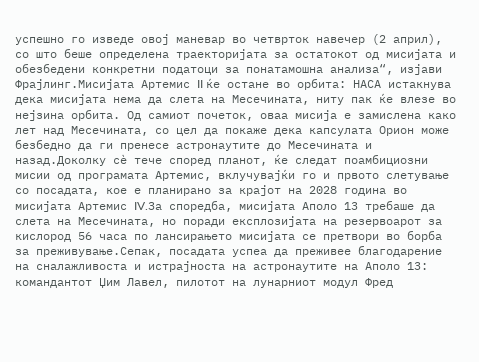успешно го изведе овој маневар во четврток навечер (2 април), со што беше определена траекторијата за остатокот од мисијата и обезбедени конкретни податоци за понатамошна анализа“, изјави Фрајлинг.Мисијата Артемис II ќе остане во орбита: НАСА истакнува дека мисијата нема да слета на Месечината, ниту пак ќе влезе во нејзина орбита. Од самиот почеток, оваа мисија е замислена како лет над Месечината, со цел да покаже дека капсулата Орион може безбедно да ги пренесе астронаутите до Месечината и назад.Доколку сè тече според планот, ќе следат поамбициозни мисии од програмата Артемис, вклучувајќи го и првото слетување со посадата, кое е планирано за крајот на 2028 година во мисијата Артемис IV.За споредба, мисијата Аполо 13 требаше да слета на Месечината, но поради експлозијата на резервоарот за кислород 56 часа по лансирањето мисијата се претвори во борба за преживување.Сепак, посадата успеа да преживее благодарение на сналажливоста и истрајноста на астронаутите на Аполо 13: командантот Џим Лавел, пилотот на лунарниот модул Фред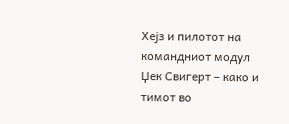Хејз и пилотот на командниот модул Џек Свигерт – како и тимот во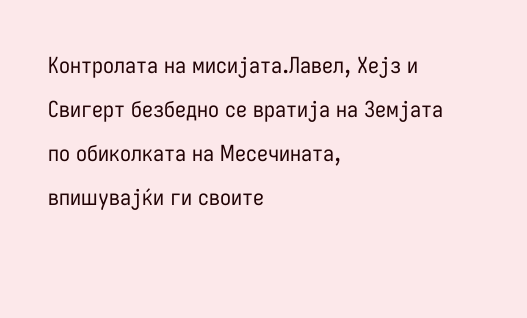Контролата на мисијата.Лавел, Хејз и Свигерт безбедно се вратија на Земјата по обиколката на Месечината, впишувајќи ги своите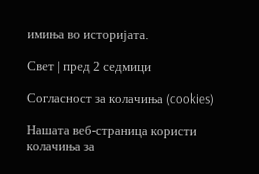имиња во историјата.

Свет | пред 2 седмици

Согласност за колачиња (cookies)

Нашата веб-страница користи колачиња за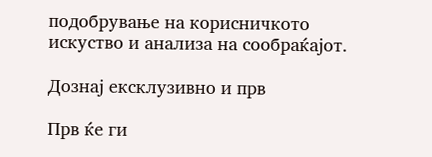подобрување на корисничкото искуство и анализа на сообраќајот.

Дознај ексклузивно и прв

Прв ќе ги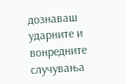дознаваш ударните и вонредните случувања